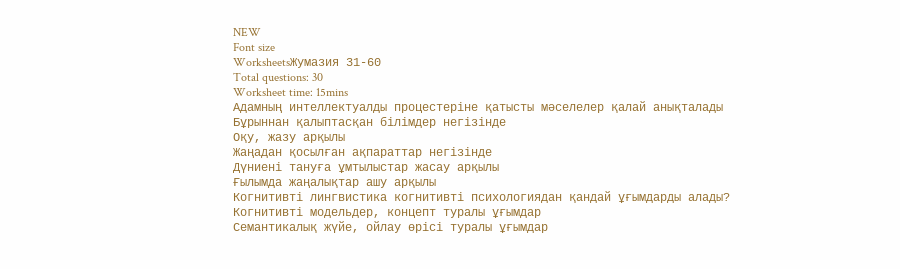NEW
Font size
WorksheetsЖумазия 31-60
Total questions: 30
Worksheet time: 15mins
Адамның интеллектуалды процестеріне қатысты мәселелер қалай анықталады
Бұрыннан қалыптасқан білімдер негізінде
Оқу, жазу арқылы
Жаңадан қосылған ақпараттар негізінде
Дүниені тануға ұмтылыстар жасау арқылы
Ғылымда жаңалықтар ашу арқылы
Когнитивті лингвистика когнитивті психологиядан қандай ұғымдарды алады?
Когнитивті модельдер, концепт туралы ұғымдар
Семантикалық жүйе, ойлау өрісі туралы ұғымдар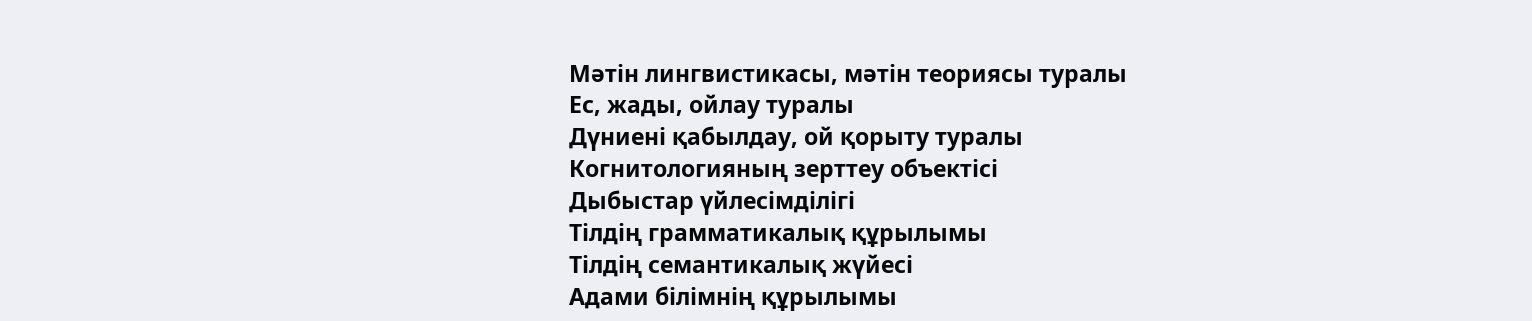Мәтін лингвистикасы, мәтін теориясы туралы
Ес, жады, ойлау туралы
Дүниені қабылдау, ой қорыту туралы
Когнитологияның зерттеу объектісі
Дыбыстар үйлесімділігі
Тілдің грамматикалық құрылымы
Тілдің семантикалық жүйесі
Адами білімнің құрылымы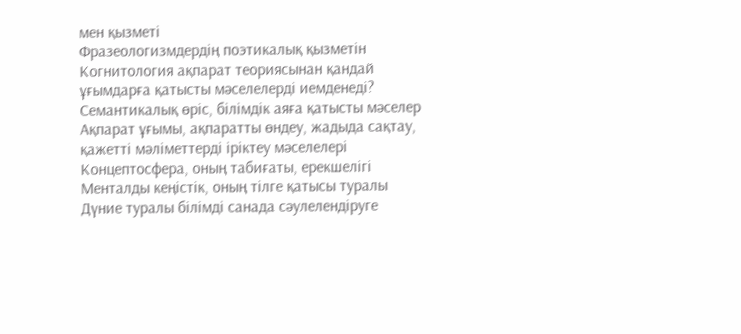мен қызметі
Фразеологизмдердің поэтикалық қызметін
Когнитология ақпарат теориясынан қандай ұғымдарға қатысты мәселелерді иемденеді?
Семантикалық өріс, білімдік аяға қатысты мәселер
Ақпарат ұғымы, ақпаратты өндеу, жадыда сақтау, қажетті мәліметтерді іріктеу мәселелері
Концептосфера, оның табиғаты, ерекшелігі
Менталды кеңістік, оның тілге қатысы туралы
Дүние туралы білімді санада сәулелендіруге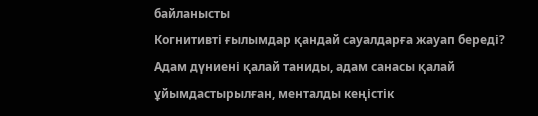байланысты
Когнитивті ғылымдар қандай сауалдарға жауап береді?
Адам дүниені қалай таниды, адам санасы қалай ұйымдастырылған, менталды кеңістік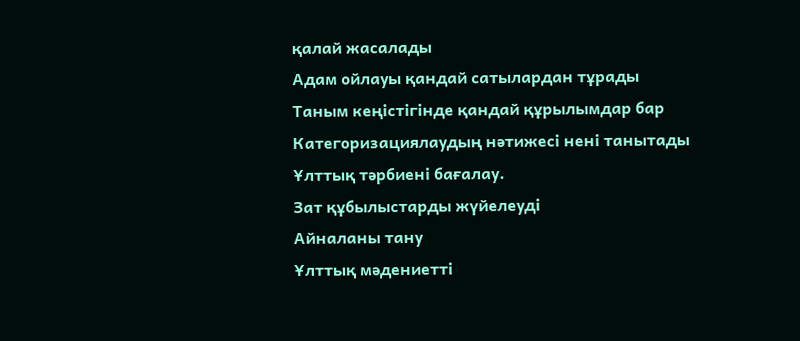қалай жасалады
Адам ойлауы қандай сатылардан тұрады
Таным кеңістігінде қандай құрылымдар бар
Категоризациялаудың нәтижесі нені танытады
Ұлттық тәрбиені бағалау.
Зат құбылыстарды жүйелеуді
Айналаны тану
Ұлттық мәдениетті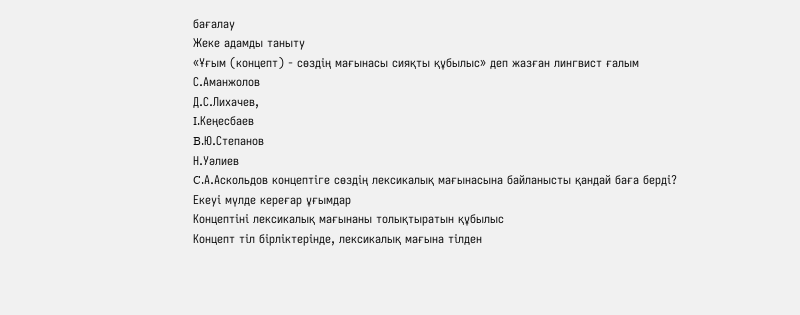бағалау
Жеке адамды таныту
«Ұғым (концепт) - сөздің мағынасы сияқты құбылыс» деп жазған лингвист ғалым
С.Аманжолов
Д.С.Лихачев,
I.Кеңесбаев
B.Ю.Степанов
Н.Уәлиев
C.А.Аскольдов концептіге сөздің лексикалық мағынасына байланысты қандай баға берді?
Екеуі мүлде кереғар ұғымдар
Концептіні лексикалық мағынаны толықтыратын құбылыс
Концепт тіл бірліктерінде, лексикалық мағына тілден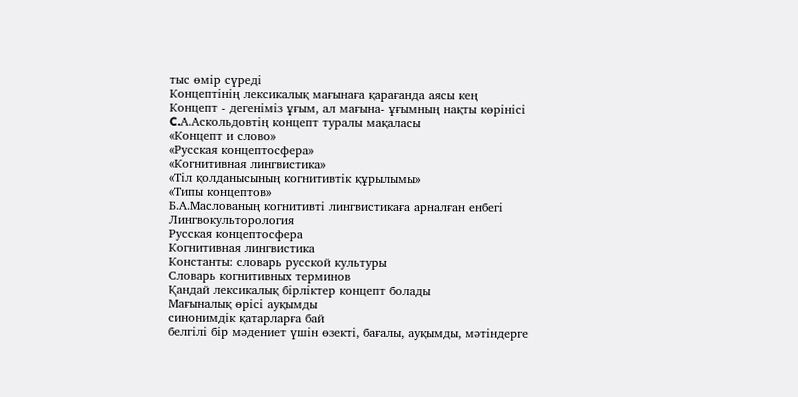тыс өмір сүреді
Концептінің лексикалық мағынаға қарағанда аясы кең
Концепт - дегеніміз ұғым, ал мағына- ұғымның нақты көрінісі
C.А.Аскольдовтің концепт туралы мақаласы
«Концепт и слово»
«Русская концептосфера»
«Когнитивная лингвистика»
«Тіл қолданысының когнитивтік құрылымы»
«Типы концептов»
Б.А.Маслованың когнитивті лингвистикаға арналған енбегі
Лингвокульторология
Русская концептосфера
Когнитивная лингвистика
Константы: словарь русской культуры
Словарь когнитивных терминов
Қандай лексикалық бірліктер концепт болады
Мағыналық өрісі ауқымды
синонимдік қатарларға бай
белгілі бір мәдениет үшін өзекті, бағалы, ауқымды, мәтіндерге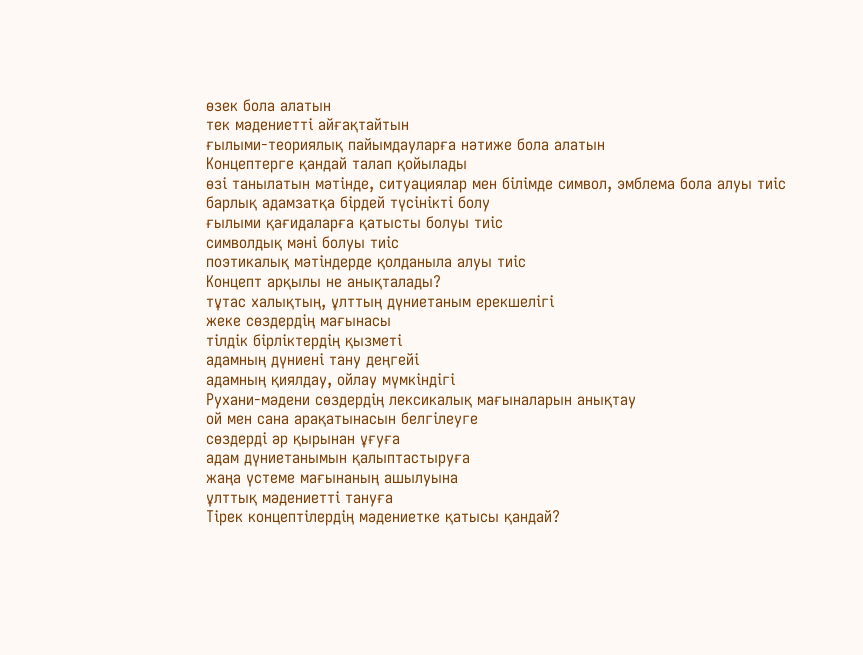өзек бола алатын
тек мәдениетті айғақтайтын
ғылыми-теориялық пайымдауларға нәтиже бола алатын
Концептерге қандай талап қойылады
өзі танылатын мәтінде, ситуациялар мен білімде символ, эмблема бола алуы тиіс
барлық адамзатқа бірдей түсінікті болу
ғылыми қағидаларға қатысты болуы тиіс
символдық мәні болуы тиіс
поэтикалық мәтіндерде қолданыла алуы тиіс
Концепт арқылы не анықталады?
тұтас халықтың, ұлттың дүниетаным ерекшелігі
жеке сөздердің мағынасы
тілдік бірліктердің қызметі
адамның дүниені тану деңгейі
адамның қиялдау, ойлау мүмкіндігі
Рухани-мәдени сөздердің лексикалық мағыналарын анықтау
ой мен сана арақатынасын белгілеуге
сөздерді әр қырынан ұғуға
адам дүниетанымын қалыптастыруға
жаңа үстеме мағынаның ашылуына
ұлттық мәдениетті тануға
Тірек концептілердің мәдениетке қатысы қандай?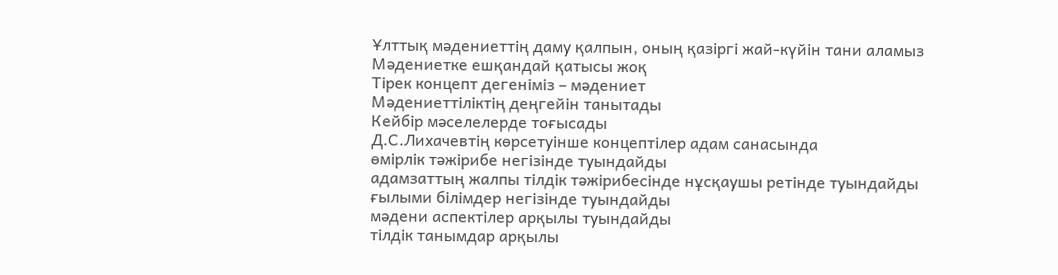Ұлттық мәдениеттің даму қалпын, оның қазіргі жай-күйін тани аламыз
Мәдениетке ешқандай қатысы жоқ
Тірек концепт дегеніміз – мәдениет
Мәдениеттіліктің деңгейін танытады
Кейбір мәселелерде тоғысады
Д.С.Лихачевтің көрсетуінше концептілер адам санасында
өмірлік тәжірибе негізінде туындайды
адамзаттың жалпы тілдік тәжірибесінде нұсқаушы ретінде туындайды
ғылыми білімдер негізінде туындайды
мәдени аспектілер арқылы туындайды
тілдік танымдар арқылы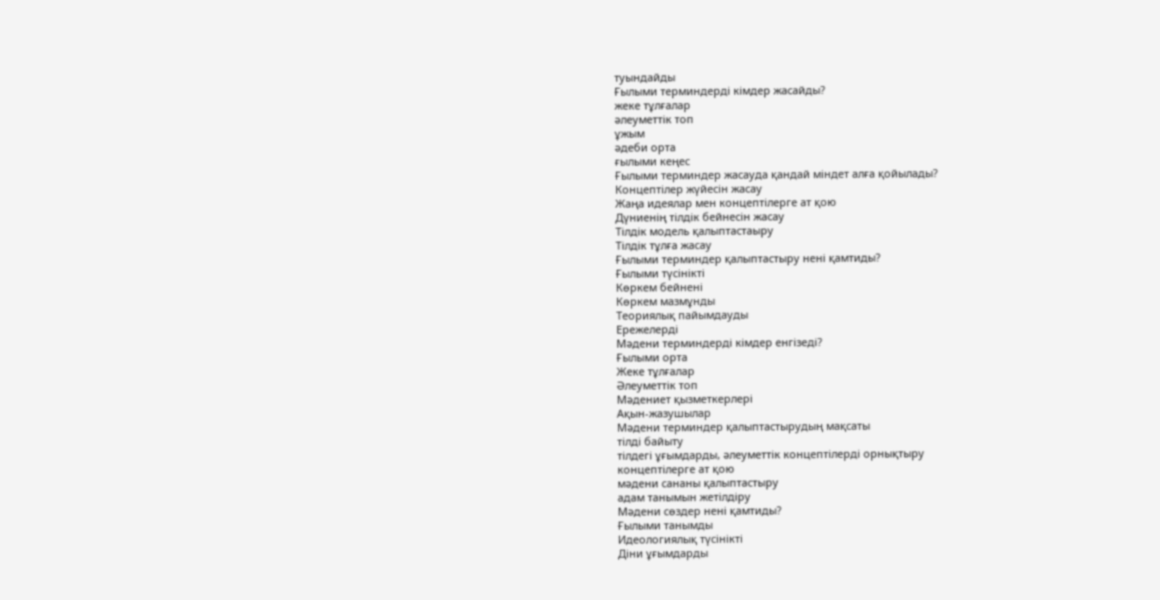туындайды
Ғылыми терминдерді кімдер жасайды?
жеке тұлғалар
әлеуметтік топ
ұжым
әдеби орта
ғылыми кеңес
Ғылыми терминдер жасауда қандай міндет алға қойылады?
Концептілер жүйесін жасау
Жаңа идеялар мен концептілерге ат қою
Дүниенің тілдік бейнесін жасау
Тілдік модель қалыптастаыру
Тілдік тұлға жасау
Ғылыми терминдер қалыптастыру нені қамтиды?
Ғылыми түсінікті
Көркем бейнені
Көркем мазмұнды
Теориялық пайымдауды
Ережелерді
Мәдени терминдерді кімдер енгізеді?
Ғылыми орта
Жеке тұлғалар
Әлеуметтік топ
Мәдениет қызметкерлері
Ақын-жазушылар
Мәдени терминдер қалыптастырудың мақсаты
тілді байыту
тілдегі ұғымдарды, әлеуметтік концептілерді орнықтыру
концептілерге ат қою
мәдени сананы қалыптастыру
адам танымын жетілдіру
Мәдени сөздер нені қамтиды?
Ғылыми танымды
Идеологиялық түсінікті
Діни ұғымдарды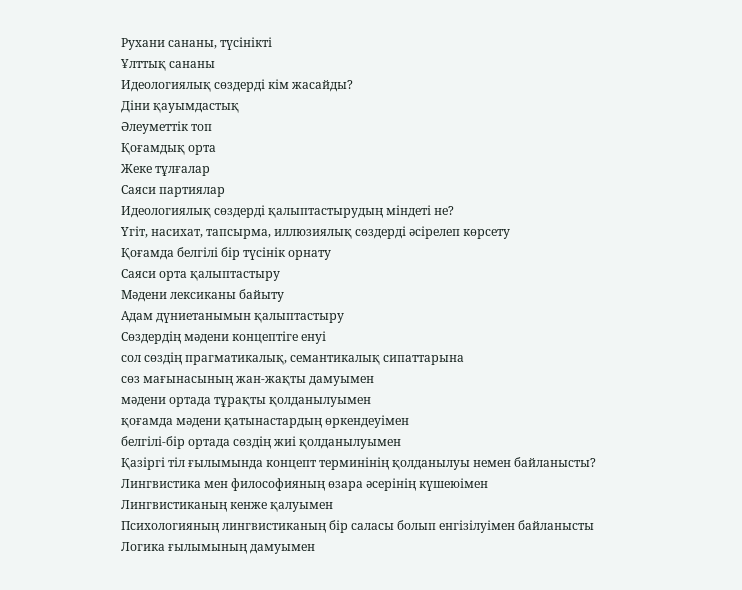Рухани сананы, түсінікті
Ұлттық сананы
Идеологиялық сөздерді кім жасайды?
Діни қауымдастық
Әлеуметтік топ
Қоғамдық орта
Жеке тұлғалар
Саяси партиялар
Идеологиялық сөздерді қалыптастырудың міндеті не?
Үгіт, насихат, тапсырма, иллюзиялық сөздерді әсірелеп көрсету
Қоғамда белгілі бір түсінік орнату
Саяси орта қалыптастыру
Мәдени лексиканы байыту
Адам дүниетанымын қалыптастыру
Сөздердің мәдени концептіге енуі
сол сөздің прагматикалық, семантикалық сипаттарына
сөз мағынасының жан-жақты дамуымен
мәдени ортада тұрақты қолданылуымен
қоғамда мәдени қатынастардың өркендеуімен
белгілі-бір ортада сөздің жиі қолданылуымен
Қазіргі тіл ғылымында концепт терминінің қолданылуы немен байланысты?
Лингвистика мен философияның өзара әсерінің күшеюімен
Лингвистиканың кенже қалуымен
Психологияның лингвистиканың бір саласы болып енгізілуімен байланысты
Логика ғылымының дамуымен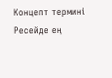Концепт термині Ресейде ең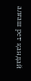алғаш рет қандай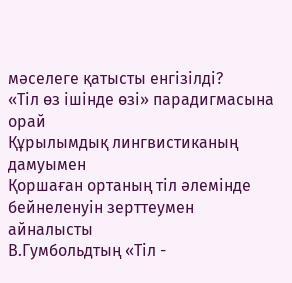мәселеге қатысты енгізілді?
«Тіл өз ішінде өзі» парадигмасына орай
Құрылымдық лингвистиканың дамуымен
Қоршаған ортаның тіл әлемінде бейнеленуін зерттеумен айналысты
В.Гумбольдтың «Тіл -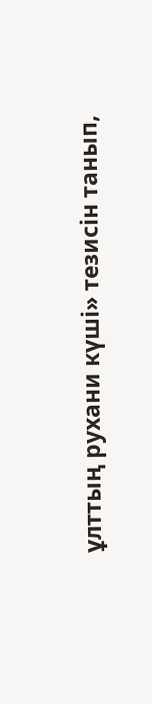ұлттың рухани күші» тезисін танып,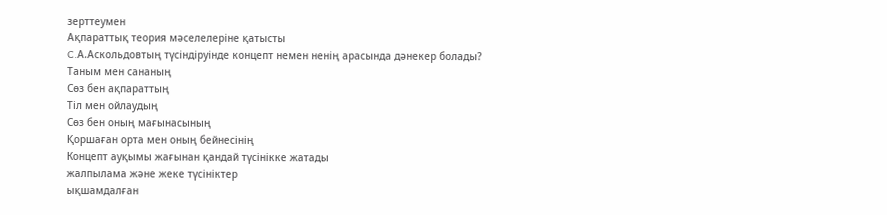зерттеумен
Ақпараттық теория мәселелеріне қатысты
C.А.Аскольдовтың түсіндіруінде концепт немен ненің арасында дәнекер болады?
Таным мен сананың
Сөз бен ақпараттың
Тіл мен ойлаудың
Сөз бен оның мағынасының
Қоршаған орта мен оның бейнесінің
Концепт ауқымы жағынан қандай түсінікке жатады
жалпылама және жеке түсініктер
ықшамдалған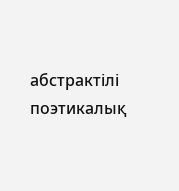абстрактілі
поэтикалық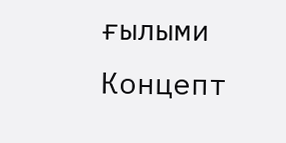ғылыми
Концепт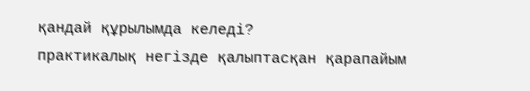қандай құрылымда келеді?
практикалық негізде қалыптасқан қарапайым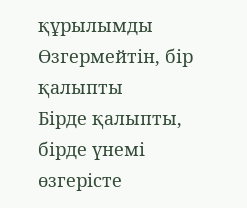құрылымды
Өзгермейтін, бір қалыпты
Бірде қалыпты, бірде үнемі өзгерісте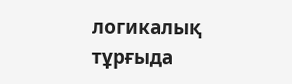логикалық тұрғыда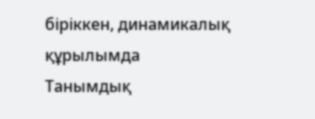біріккен, динамикалық құрылымда
Танымдық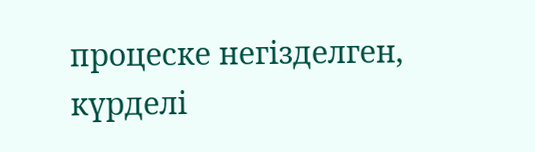процеске негізделген, күрделі